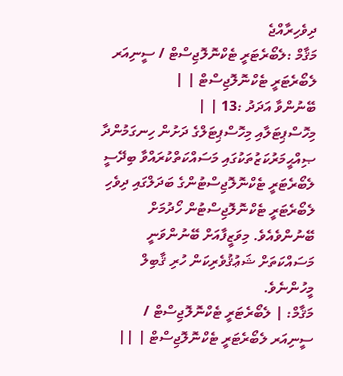ދިވެހިރާއްޖެ
މަޤާމް :ލެބޯރެޓަރީ ޓެކްނޮލޮޖިސްޓް / ސީނިއަރ ލެބޯރެޓަރީ ޓެކްނޮލޮޖިސްޓް | |
ބޭނުންވާ އަދަދު :13 | |
މިހޮސްޕިޓަލާއި މިހޮސްޕިޓަލްގެ ދަށުން ހިނގަމުންދާ ޞިއްޙީމަރުކަޒުތަކުގައި މަސައްކަތްކުރައްވާ ބިދޭސީ ލެބޯރެޓަރީ ޓެކްނޮލޮޖިސްޓުންގެ ބަދަލްގައި ދިވެހި ލެބޯރެޓަރީ ޓެކްނޮލޮޖިސްޓުން ހޯދުމަށް ބޭނުންވެއެވެ. މިވަޒީފާއަށް ބޭނުންވަނީ މަސައްކަތަށް ޝަޢުޤުވެރިކަން ހުރި ޤާބިލް މީހުންނެވެ.
މަޤާމް: | ލެބޯރެޓަރީ ޓެކްނޮލޮޖިސްޓް / ސީނިއަރ ލެބޯރެޓަރީ ޓެކްނޮލޮޖިސްޓް | ||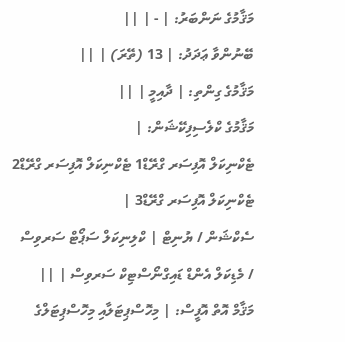މަޤާމުގެ ނަންބަރު: | - | ||
ބޭނުންވާ ޢަދަދު: | 13 (ތޭރަ) | ||
މަޤާމުގެ ގިންތި: | ދާއިމީ | ||
މަޤާމުގެ ކްލެސިފިކޭޝަން: |
ޓެކްނިކަލް އޮފިސަރ ގްރޭޑް1 ޓެކްނިކަލް އޮފިސަރ ގްރޭޑް2 ޓެކްނިކަލް އޮފިސަރ ގްރޭޑް3 |
ސެކްޝަން / ޔުނިޓް | ކްލިނިކަލް ސަޕޯޓް ސަރވިސް / މެޑިކަލް އެންޑް ޑައިގްނޯސްޓިކް ސަރވިސް | ||
މަޤާމް އޮތް އޮފީސް: | މިހޮސްޕިޓަލާއި މިހޮސްޕިޓަލްގެ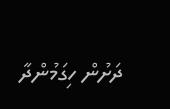ދަށުން ހިގަމުންދާ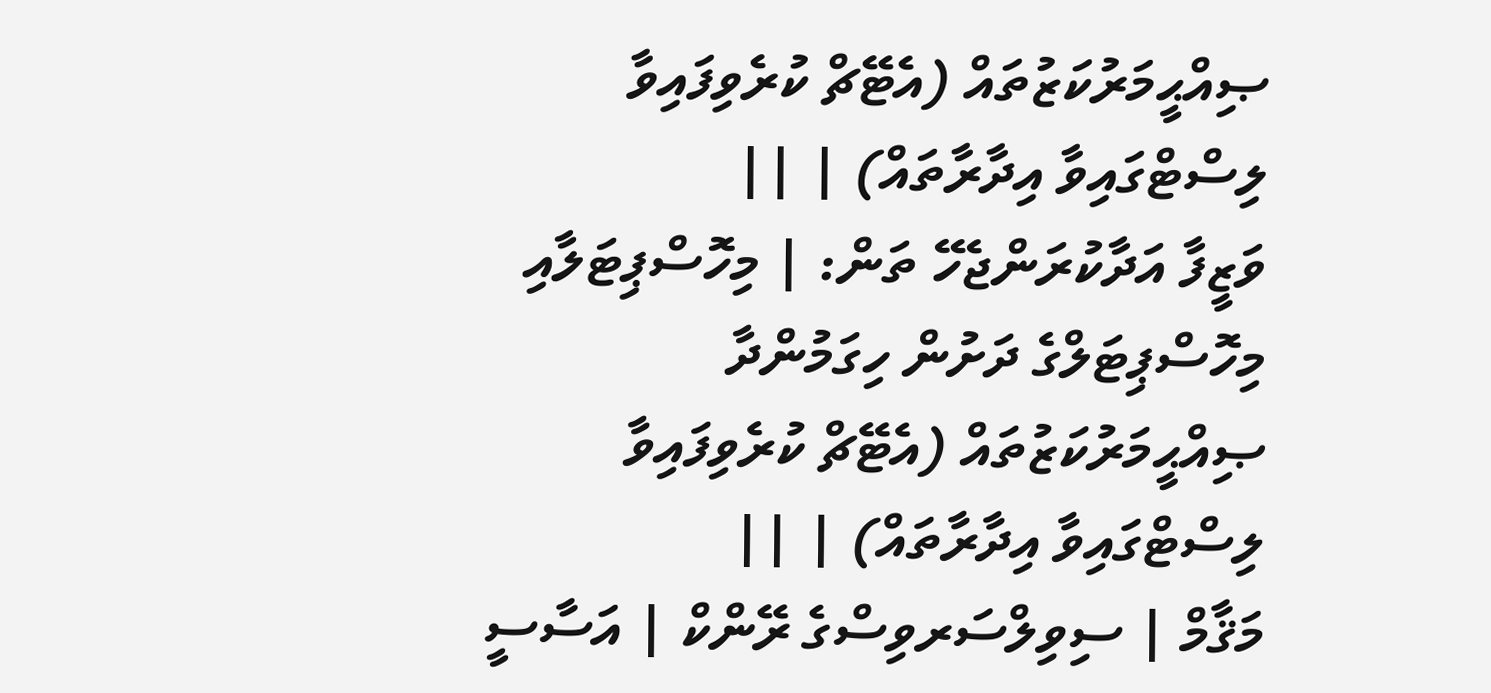ޞިއްޙީމަރުކަޒުތައް (އެޓޭޗް ކުރެވިފައިވާ ލިސްޓްގައިވާ އިދާރާތައް) | ||
ވަޒީފާ އަދާކުރަންޖެހޭ ތަން: | މިހޮސްޕިޓަލާއި މިހޮސްޕިޓަލްގެ ދަށުން ހިގަމުންދާ ޞިއްޙީމަރުކަޒުތައް (އެޓޭޗް ކުރެވިފައިވާ ލިސްޓްގައިވާ އިދާރާތައް) | ||
މަޤާމް | ސިވިލްސަރވިސްގެ ރޭންކް | އަސާސީ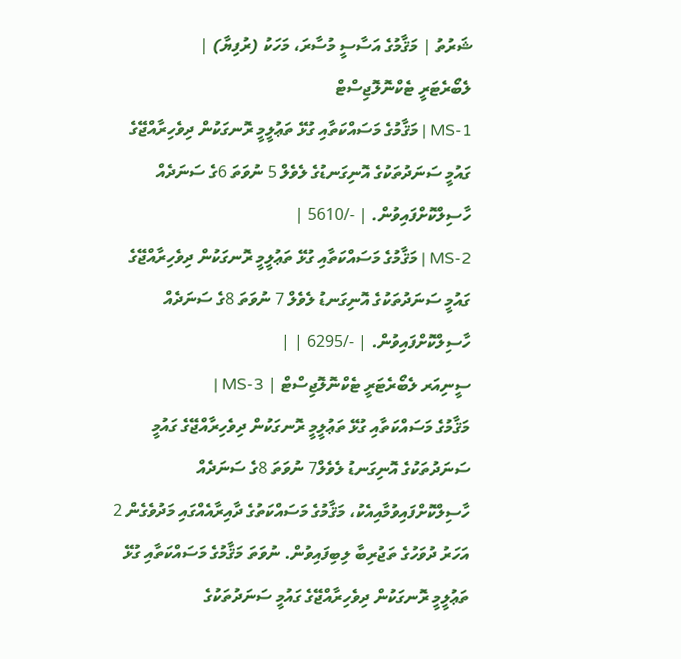ޝަރުތު | މަޤާމުގެ އަސާސީ މުސާރަ، މަހަކު (ރުފިޔާ) |
ލެބޯރެޓަރީ ޓެކްނޮލޮޖިސްޓް
MS-1 | މަޤާމުގެ މަސައްކަތާއި ގުޅޭ ތަޢުލީމީ ރޮނގަކުން ދިވެހިރާއްޖޭގެ ގައުމީ ސަނަދުތަކުގެ އޮނިގަނޑުގެ ލެވެލް 5 ނުވަތަ 6ގެ ސަނަދެއް ހާސިލްކޮށްފައިވުން. | -/5610 |
MS-2 | މަޤާމުގެ މަސައްކަތާއި ގުޅޭ ތަޢުލީމީ ރޮނގަކުން ދިވެހިރާއްޖޭގެ ގައުމީ ސަނަދުތަކުގެ އޮނިގަނޑު ލެވެލް 7 ނުވަތަ 8ގެ ސަނަދެއް ހާސިލްކޮށްފައިވުން. | -/6295 | |
ސީނިއަރ ލެބޯރެޓަރީ ޓެކްނޮލޮޖިސްޓް | MS-3 |
މަޤާމުގެ މަސައްކަތާއި ގުޅޭ ތަޢުލީމީ ރޮނގަކުން ދިވެހިރާއްޖޭގެ ގައުމީ ސަނަދުތަކުގެ އޮނިގަނޑު ލެވެލް7 ނުވަތަ 8ގެ ސަނަދެއް ހާސިލްކޮށްފައިވުމާއިއެކު، މަޤާމުގެ މަސައްކަތުގެ ދާއިރާއެއްގައި މަދުވެގެން 2 އަހަރު ދުވަހުގެ ތަޖުރިބާ ލިބިފައިވުން. ނުވަތަ މަޤާމުގެ މަސައްކަތާއި ގުޅޭ ތަޢުލީމީ ރޮނގަކުން ދިވެހިރާއްޖޭގެ ގައުމީ ސަނަދުތަކުގެ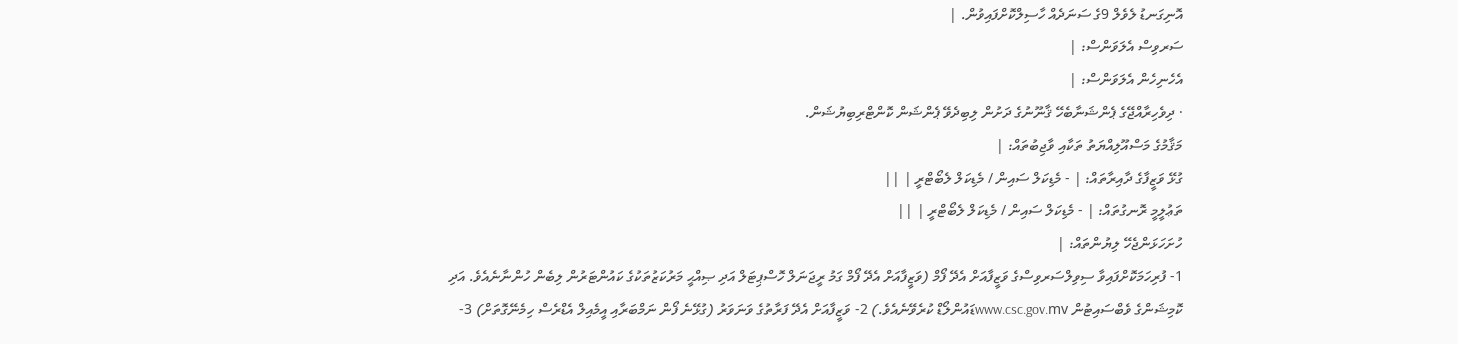އޮނިގަނޑު ލެވެލް 9ގެ ސަނަދެއް ހާސިލްކޮށްފައިވުން. |
ސަރވިސް އެލަވަންސް: |
އެހެނިހެން އެލަވަންސް: |
· ދިވެހިރާއްޖޭގެ ޕެންޝަނާބެހޭ ޤާނޫނުގެ ދަށުން ލިބިދެވޭ ޕެންޝަން ކޮންޓްރިބިޔުޝަން.
މަޤާމުގެ މަސްއޫލިއްޔަތު ތަކާއި ވާޖިބުތައް: |
ގުޅޭ ވަޒީފާގެ ދާއިރާތައް: | - މެޑިކަލް ސައިން / މެޑިކަލް ލެބޯޓްރީ | ||
ތަޢުލީމީ ރޮނގުތައް: | - މެޑިކަލް ސައިން / މެޑިކަލް ލެބޯޓްރީ | ||
ހުށަހަޅަންޖެހޭ ލިޔުންތައް: |
1- ފުރިހަމަކޮށްފައިވާ ސިވިލްސަރވިސްގެ ވަޒީފާއަށް އެދޭ ފޯމް (ވަޒީފާއަށް އެދޭ ފޯމް ގަމު ރީޖަނަލް ހޮސްޕިޓަލް އަދި ޞިއްޙީ މަރުކަޒުތަކުގެ ކައުންޓަރުން ލިބެން ހުންނާނެއެވެ. އަދި ކޮމިޝަންގެ ވެބްސައިޓުން www.csc.gov.mvޑައުންލޯޑް ކުރެވޭނެއެވެ.) 2- ވަޒީފާއަށް އެދޭ ފަރާތުގެ ވަނަވަރު (ގުޅޭނެ ފޯން ނަމްބަރާއި އީމެއިލް އެޑްރެސް ހިމެނޭގޮތަށް) 3-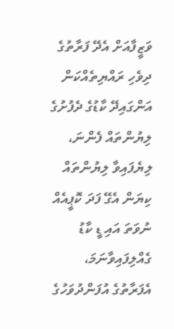ވަޒީފާއަށް އެދޭ ފަރާތުގެ ދިވެހި ރައްޔިތެއްކަން އަންގައިދޭ ކާޑުގެ ދެފުށުގެ ލިޔުންތައް ފެންނަ، ލިޔެފައިވާ ލިޔުންތައް ކިޔަން އެގޭ ފަދަ ކޮޕީއެއް ނުވަތަ އައި ޑީ ކާޑު ގެއްލިފައިވާނަމަ، އެފަރާތުގެ އުފަންދުވަހުގެ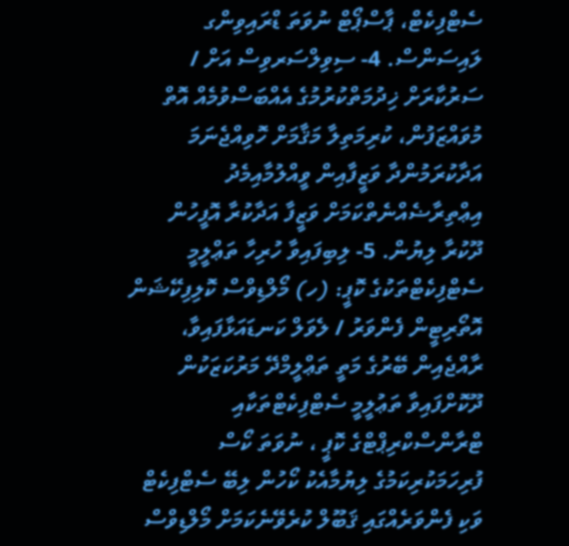ސެޓްފިކެޓް، ޕާސްޕޯޓް ނުވަތަ ޑްރައިވިންގ ލައިސަންސް. 4- ސިވިލްސަރވިސް އަށް / ސަރުކާރަށް ޚިދުމަތްކުރުމުގެ އެއްބަސްވުމެއް އޮތް މުވައްޒަފުން، ކުރިމަތިލާ މަޤާމަށް ހޮވިއްޖެނަމަ އަދާކުރަމުންދާ ވަޒީފާއިން ވީއްލުމާއިމެދު އިޢްތިރާޟެއްނެތްކަމަށް ވަޒީފާ އަދާކުރާ އޮފީހުން ދޫކުރާ ލިޔުން. 5- ލިބިފައިވާ ހުރިހާ ތަޢްލީމީ ސެޓްފިކެޓްތަކުގެ ކޮޕީ: (ހ) މޯލްޑިވްސް ކޮލިފިކޭޝަން އޮތޯރިޓީން ފެންވަރު / ލެވަލް ކަނޑައަޅާފައިވާ، ރާއްޖެއިން ބޭރުގެ މަތީ ތަޢްލީމްދޭ މަރުކަޒަކުން ދޫކޮށްފައިވާ ތަޢުލީމީ ސެޓްފިކެޓްތަކާއި ޓްރާންސްކްރިޕްޓްގެ ކޮޕީ ، ނުވަތަ ކޯސް ފުރިހަމަކުރިކަމުގެ ލިޔުމާއެކު ކޯހުން ލިބޭ ސެޓްފިކެޓް ވަކި ފެންވަރެއްގައި ޤަބޫލް ކުރެވޭނެކަމަށް މޯލްޑިވްސް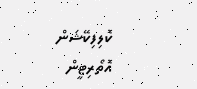ކޮލިފިކޭޝަން އޮތޯރިޓީން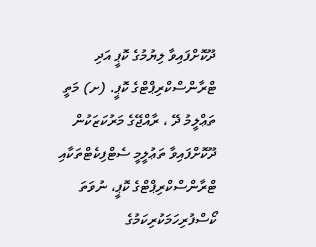ދޫކޮށްފައިވާ ލިޔުމުގެ ކޮޕީ އަދި ޓްރާންސްކްރިޕްޓްގެ ކޮޕީ. (ށ) މަތީ ތަޢްލީމު ދޭ ، ރާއްޖޭގެ މަރުކަޒަކުން ދޫކޮށްފައިވާ ތަޢުލީމީ ސެޓްފިކެޓްތަކާއި ޓްރާންސްކްރިޕްޓްގެ ކޮޕީ، ނުވަތަ ކޯސްފުރިހަމަކުރިކަމުގެ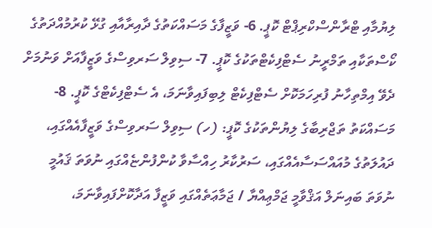ލިޔުމާއި ޓްރާންސްކްރިޕްޓް ކޮޕީ. 6- ވަޒީފާގެ މަސައްކަތުގެ ދާއިރާއާއި ގުޅޭ ކުރުމުއްދަތުގެ ކޯސްތަކާއި ތަމްރީނު ސެޓްފިކެޓްތަކުގެ ކޮޕީ. 7- ސިވިލް ސަރވިސްގެ ވަޒީފާއަށް ވަނުމަށް ދެވޭ އިމްތިހާނު ފުރިހަމަކޮށް ސެޓްފިކެޓް ލިބިފައިވާނަމަ، އެ ސެޓްފިކެޓްގެ ކޮޕީ. 8- މަސައްކަތު ތަޖްރިބާގެ ލިޔުންތަކުގެ ކޮޕީ: (ހ) ސިވިލް ސަރވިސްގެ ވަޒީފާއެއްގައި، ދައުލަތުގެ މުއައްސަސާއެއްގައި، ސަރުކާރު ހިއްސާވާ ކުންފުންޏެއްގައި ނުވަތަ ޤައުމީ ނުވަތަ ބައިނަލް އަޤްވާމީ ޖަމްޢިއްޔާ / ޖަމާޢަތެއްގައި ވަޒީފާ އަދާކޮށްފައިވާނަމަ،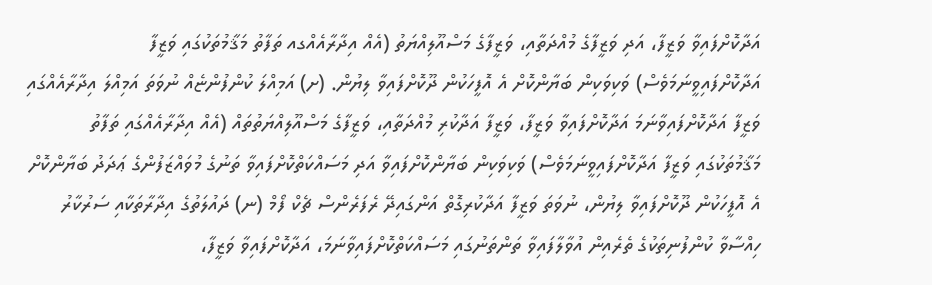އަދާކޮށްފައިވާ ވަޒީފާ، އަދި ވަޒީފާގެ މުއްދަތާއި، ވަޒީފާގެ މަސްއޫލިއްޔަތު (އެއް އިދާރާއެއްގއ ތަފާތު މަޤާމުތަކުގައި ވަޒީފާ އަދާކޮށްފައިވީނަމަވެސް) ވަކިވަކިން ބަޔާންކޮށް އެ އޮފީހަކުން ދޫކޮށްފައިވާ ލިޔުން. (ށ) އަމިއްލަ ކުންފުންޏެއް ނުވަތަ އަމިއްލަ އިދާރާއެއްގައި ވަޒީފާ އަދާކޮށްފައިވާނަމަ އަދާކޮށްފައިވާ ވަޒީފާ، ވަޒީފާ އަދާކުރި މުއްދަތާއި، ވަޒީފާގެ މަސްއޫލިއްޔަތުތައް (އެއް އިދާރާއެއްގައި ތަފާތު މަޤާމުތަކުގައި ވަޒީފާ އަދާކޮށްފައިވީނަމަވެސް) ވަކިވަކިން ބަޔާންކޮށްފައިވާ އަދި މަސައްކަތްކޮށްފައިވާ ތަނުގެ މުވައްޒަފުންގެ ޢަދަދު ބަޔާންކޮށް އެ އޮފީހަކުން ދޫކޮށްފައިވާ ލިޔުން، ނުވަތަ ވަޒީފާ އަދާކުރިގޮތް އަންގައިދޭ ރެފަރެންސް ޗެކް ފޯމް (ނ) ދައުލަތުގެ އިދާރާތަކާއި ސަރުކާރު ހިއްސާވާ ކުންފުނިތަކުގެ ތެރެއިން އުވާލާފައިވާ ތަންތަނުގައި މަސައްކަތްކޮށްފައިވާނަމަ، އަދާކޮށްފައިވާ ވަޒީފާ،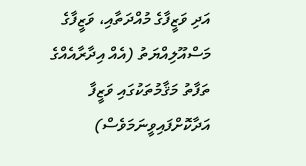އަދި ވަޒީފާގެ މުއްދަތާއި، ވަޒީފާގެ މަސްއޫލިއްޔަތު (އެއް އިދާރާއެއްގެ ތަފާތު މަޤާމުތަކުގައި ވަޒީފާ އަދާކޮށްފައިވީނަމަވެސް)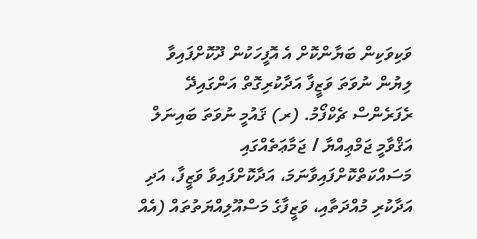ވަކިވަކިން ބަޔާންކޮށް އެ އޮފީހަކުން ދޫކޮށްފައިވާ ލިޔުން ނުވަތަ ވަޒީފާ އަދާކުރިގޮތް އަންގައިދޭ ރެފަރެންސް ޗެކްފޯމު. (ރ) ޤައުމީ ނުވަތަ ބައިނަލް އަޤްވާމީ ޖަމްޢިއްޔާ / ޖަމާޢަތެއްގައި މަސައްކަތްކޮށްފައިވާނަމަ، އަދާކޮށްފައިވާ ވަޒީފާ، އަދި އަދާކުރި މުއްދަތާއި، ވަޒީފާގެ މަސްއޫލިއްޔަތުތައް (އެއް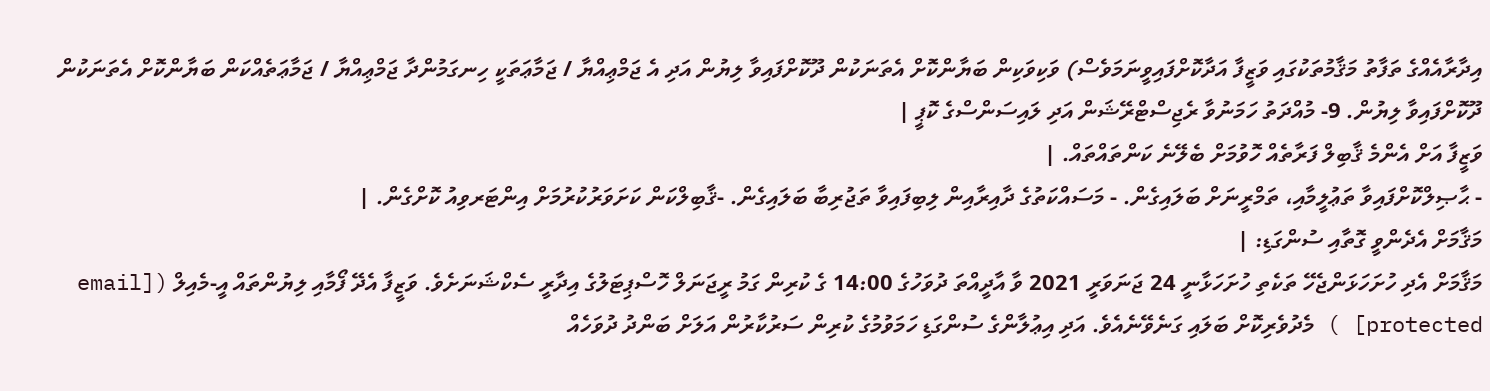އިދާރާއެއްގެ ތަފާތު މަޤާމުތަކުގައި ވަޒީފާ އަދާކޮށްފައިވީނަމަވެސް) ވަކިވަކިން ބަޔާންކޮށް އެތަނަކުން ދޫކޮށްފައިވާ ލިޔުން އަދި އެ ޖަމްޢިއްޔާ / ޖަމާޢަތަކީ ހިނގަމުންދާ ޖަމްޢިއްޔާ / ޖަމާޢަތެއްކަން ބަޔާންކޮށް އެތަނަކުން ދޫކޮށްފައިވާ ލިޔުން. 9- މުއްދަތު ހަމަނުވާ ރެޖިސްޓްރޭޝަން އަދި ލައިސަންސްގެ ކޮޕީ |
ވަޒީފާ އަށް އެންމެ ޤާބިލް ފަރާތެއް ހޮވުމަށް ބެލޭނެ ކަންތައްތައް. |
- ޙާޞިލްކޮށްފައިވާ ތަޢުލީމާއި، ތަމްރީނަށް ބަލައިގެން. - މަސައްކަތުގެ ދާއިރާއިން ލިބިފައިވާ ތަޖުރިބާ ބަލައިގެން. -ޤާބިލްކަން ކަށަވަރުކުރުމަށް އިންޓަރވިއު ކޮށްގެން. |
މަޤާމަށް އެދެންވީ ގޮތާއި ސުންގަޑި: |
މަޤާމަށް އެދި ހުށަހަޅަންޖެހޭ ތަކެތި ހުށަހަޅާނީ 24 ޖަނަވަރީ 2021 ވާ އާދީއްތަ ދުވަހުގެ 14:00 ގެ ކުރިން ގަމު ރީޖަނަލް ހޮސްޕިޓަލުގެ އިދާރީ ސެކްޝަނަށެވެ. ވަޒީފާ އެދޭ ފޯމާއި ލިޔުންތައް އީ-މެއިލް ([email protected] ) މެދުވެރިކޮށް ބަލައި ގަނެވޭނެއެވެ. އަދި އިޢުލާންގެ ސުންގަޑި ހަމަވުމުގެ ކުރިން ސަރުކާރުން އަލަށް ބަންދު ދުވަހެއް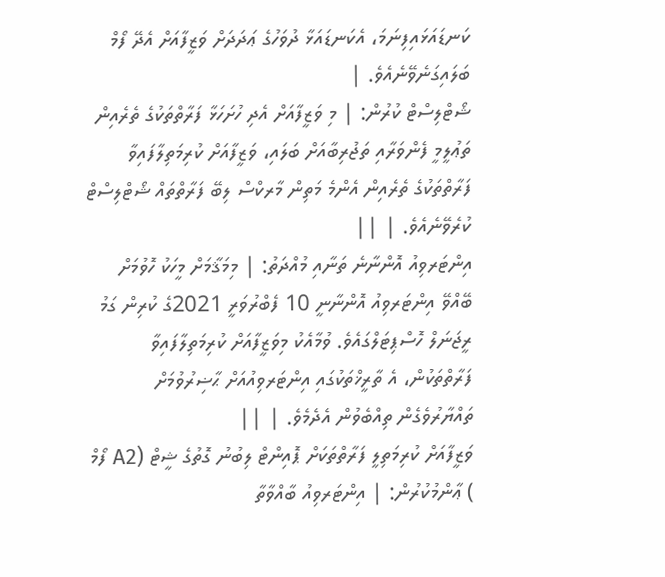ކަނޑައަޅައިފިނަމަ، އެކަނޑައަޅާ ދުވަހުގެ ޢަދަދަށް ވަޒީފާއަށް އެދޭ ފޯމް ބަލައިގަނެވޭނެއެވެ. |
ޝޯޓްލިސްޓް ކުރުން: | މި ވަޒީފާއަށް އެދި ހުށަހަޅާ ފަރާތްތަކުގެ ތެރެއިން ތަޢުލީމީ ފެންވަރާއި ތަޖުރިބާއަށް ބަލައި، ވަޒީފާއަށް ކުރިމަތިލާފައިވާ ފަރާތްތަކުގެ ތެރެއިން އެންމެ މަތިން މާރކްސް ލިބޭ ފަރާތްތައް ޝޯޓްލިސްޓް ކުރެވޭނެއެވެ. | ||
އިންޓަރވިއު އޮންނާނެ ތަނާއި މުއްދަތު: | މިމަޤާމަށް މީހަކު ހޮވުމަށް ބޭއްވޭ އިންޓަރވިއު އޮންނާނީ 10 ފެބްރުވަރީ 2021ގެ ކުރިން ގަމު ރީޖަނަލް ހޮސްޕިޓަލްގައެވެ. ވުމާއެކު މިވަޒީފާއަށް ކުރިމަތިލާފައިވާ ފަރާތްތަކުން، އެ ތާރީޚްތަކުގައި އިންޓަރވިއުއަށް ޙާޟިރުވުމަށް ތައްޔާރުވެގެން ތިއްބެވުން އެދެމެވެ. | ||
ވަޒީފާއަށް ކުރިމަތިލީ ފަރާތްތަކަށް ޕޮއިންޓް ލިބުނު ގޮތުގެ ޝީޓް (A2 ފޯމް ) ޢާންމުކުރުން: | އިންޓަރވިއު ބާއްވާތާ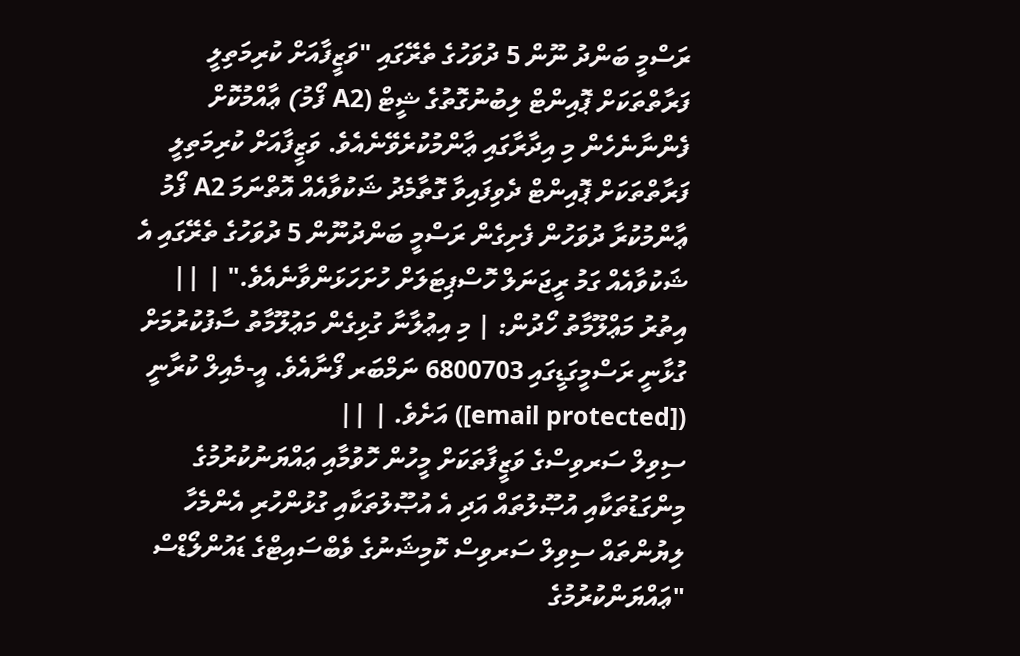ރަސްމީ ބަންދު ނޫން 5 ދުވަހުގެ ތެރޭގައި "ވަޒީފާއަށް ކުރިމަތިލީ ފަރާތްތަކަށް ޕޮއިންޓް ލިބުނުގޮތުގެ ޝީޓް (A2 ފޯމު) ޢާއްމުކޮށް ފެންނާނެހެން މި އިދާރާގައި ޢާންމުކުރެވޭނެއެވެ. ވަޒީފާއަށް ކުރިމަތިލީ ފަރާތްތަކަށް ޕޮއިންޓް ދެވިފައިވާ ގޮތާމެދު ޝަކުވާއެއް އޮތްނަމަ A2 ފޯމު ޢާންމުކުރާ ދުވަހުން ފެށިގެން ރަސްމީ ބަންދުނޫން 5 ދުވަހުގެ ތެރޭގައި އެ ޝަކުވާއެއް ގަމު ރީޖަނަލް ހޮސްޕިޓަލަށް ހުށަހަޅަންވާނެއެވެ." | ||
އިތުރު މަޢްލޫމާތު ހޯދުން: | މި އިޢުލާނާ ގުޅިގެން މަޢުލޫމާތު ސާފުކުރުމަށް ގުޅާނީ ރަސްމީގަޑީގައި 6800703 ނަމްބަރ ފޯނާއެވެ. އީ-މެއިލް ކުރާނީ ([email protected]) އަށެވެ. | ||
ސިވިލް ސަރވިސްގެ ވަޒީފާތަކަށް މީހުން ހޮވުމާއި ޢައްޔަނުކުރުމުގެ މިންގަޑުތަކާއި އުޞޫލުތައް އަދި އެ އުޞޫލުތަކާއި ގުޅުންހުރި އެންމެހާ ލިޔުންތައް ސިވިލް ސަރވިސް ކޮމިޝަނުގެ ވެބްސައިޓްގެ ޑައުންލޯޑްސް "ޢައްޔަންކުރުމުގެ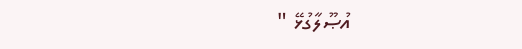އުޞޫލާގުޅޭ "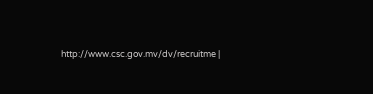http://www.csc.gov.mv/dv/recruitme |